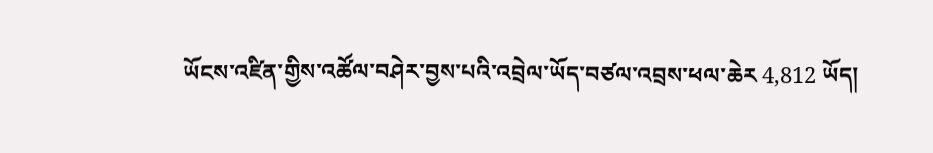ཡོངས་འཛིན་གྱིས་འཚོལ་བཤེར་བྱས་པའི་འབྲེལ་ཡོད་བཙལ་འབྲས་ཕལ་ཆེར 4,812 ཡོད།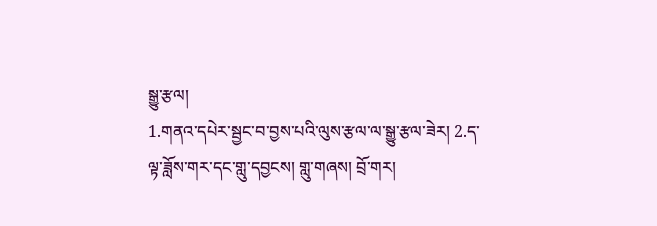སྒྱུ་རྩལ།
1.གནའ་དཔེར་སྦྱང་བ་བྱས་པའི་ལུས་རྩལ་ལ་སྒྱུ་རྩལ་ཟེར། 2.ད་ལྟ་ཟློས་གར་དང་གླུ་དབྱངས། གླུ་གཞས། བྲོ་གར།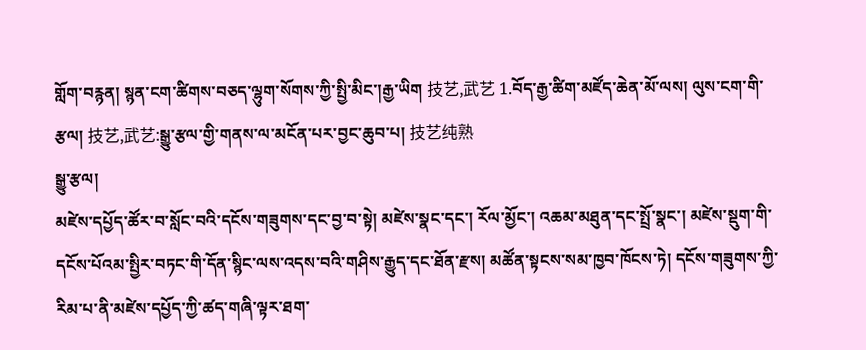གློག་བརྙན། སྙན་ངག་ཚིགས་བཅད་ལྷུག་སོགས་ཀྱི་སྤྱི་མིང་།རྒྱ་ཡིག 技艺,武艺 1.བོད་རྒྱ་ཚིག་མཛོད་ཆེན་མོ་ལས། ལུས་ངག་གི་རྩལ། 技艺,武艺:སྒྱུ་རྩལ་གྱི་གནས་ལ་མངོན་པར་བྱང་ཆུབ་པ། 技艺纯熟
སྒྱུ་རྩལ།
མཛེས་དཔྱོད་ཚོར་བ་སློང་བའི་དངོས་གཟུགས་དང་བྱ་བ་སྟེ། མཛེས་སྣང་དང་། རོལ་མྱོང་། འཆམ་མཐུན་དང་སྤྲོ་སྣང་། མཛེས་སྡུག་གི་དངོས་པོའམ་སྤྱིར་བཏང་གི་དོན་སྙིང་ལས་འདས་བའི་གཤིས་རྒྱུད་དང་ཐོན་རྫས། མཚོན་སྟངས་སམ་ཁྱབ་ཁོངས་ཏེ། དངོས་གཟུགས་ཀྱི་རིམ་པ་ནི་མཛེས་དཔྱོད་ཀྱི་ཚད་གཞི་ལྟར་ཐག་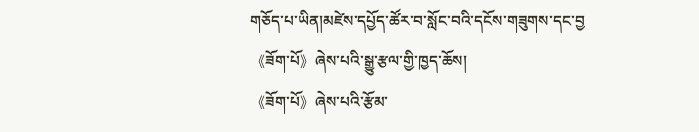གཅོད་པ་ཡིན།མཛེས་དཔྱོད་ཚོར་བ་སློང་བའི་དངོས་གཟུགས་དང་བྱ
《ཟོག་པོ》ཞེས་པའི་སྒྱུ་རྩལ་གྱི་ཁྱད་ཆོས།
《ཟོག་པོ》ཞེས་པའི་རྩོམ་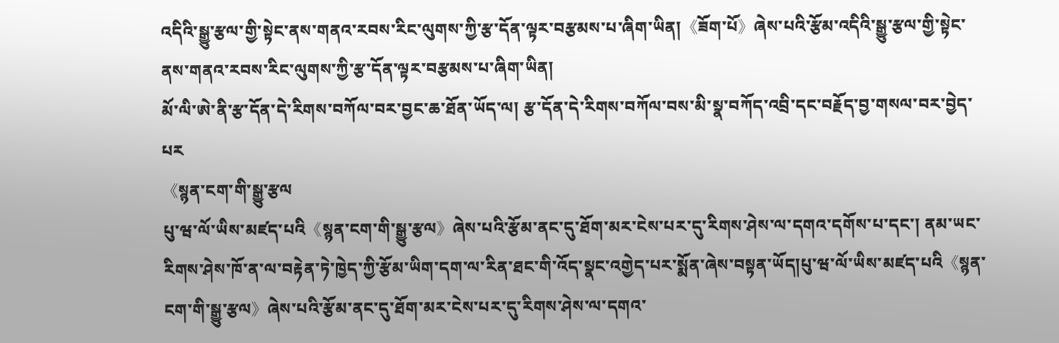འདིའི་སྒྱུ་རྩལ་གྱི་སྟེང་ནས་གནའ་རབས་རིང་ལུགས་ཀྱི་རྩ་དོན་ལྟར་བརྩམས་པ་ཞིག་ཡིན།《ཟོག་པོ》ཞེས་པའི་རྩོམ་འདིའི་སྒྱུ་རྩལ་གྱི་སྟེང་ནས་གནའ་རབས་རིང་ལུགས་ཀྱི་རྩ་དོན་ལྟར་བརྩམས་པ་ཞིག་ཡིན།
མོ་ལི་ཨེ་ནི་རྩ་དོན་དེ་རིགས་བཀོལ་བར་བྱང་ཆ་ཐོན་ཡོད་ལ། རྩ་དོན་དེ་རིགས་བཀོལ་བས་མི་སྣ་བཀོད་འབྲི་དང་བརྗོད་བྱ་གསལ་བར་བྱེད་པར
《སྙན་ངག་གི་སྒྱུ་རྩལ
པུ་ཝ་ལོ་ཡིས་མཛད་པའི《སྙན་ངག་གི་སྒྱུ་རྩལ》ཞེས་པའི་རྩོམ་ནང་དུ་ཐོག་མར་ངེས་པར་དུ་རིགས་ཤེས་ལ་དགའ་དགོས་པ་དང་། ནམ་ཡང་རིགས་ཤེས་ཁོ་ན་ལ་བརྟེན་ཏེ་ཁྱེད་ཀྱི་རྩོམ་ཡིག་དག་ལ་རིན་ཐང་གི་འོད་སྣང་འགྱེད་པར་སྨོན་ཞེས་བསྟན་ཡོད།པུ་ཝ་ལོ་ཡིས་མཛད་པའི《སྙན་ངག་གི་སྒྱུ་རྩལ》ཞེས་པའི་རྩོམ་ནང་དུ་ཐོག་མར་ངེས་པར་དུ་རིགས་ཤེས་ལ་དགའ་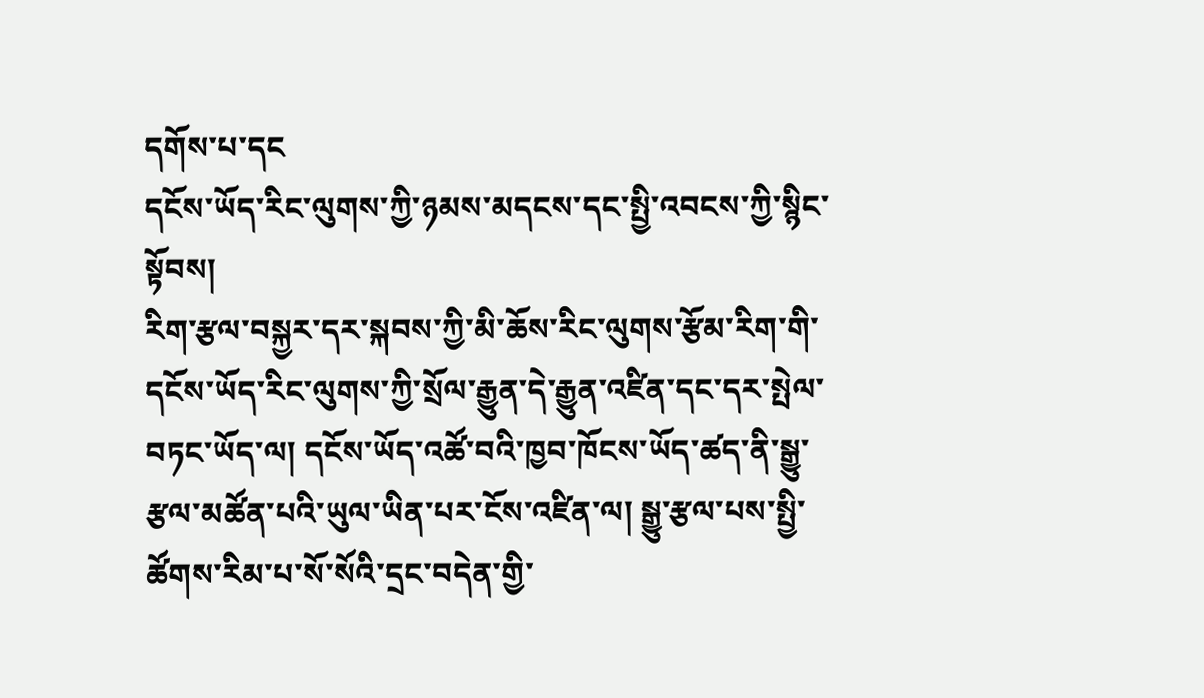དགོས་པ་དང
དངོས་ཡོད་རིང་ལུགས་ཀྱི་ཉམས་མདངས་དང་སྤྱི་འབངས་ཀྱི་སྙིང་སྟོབས།
རིག་རྩལ་བསྐྱར་དར་སྐབས་ཀྱི་མི་ཆོས་རིང་ལུགས་རྩོམ་རིག་གི་དངོས་ཡོད་རིང་ལུགས་ཀྱི་སྲོལ་རྒྱུན་དེ་རྒྱུན་འཛིན་དང་དར་སྤེལ་བཏང་ཡོད་ལ། དངོས་ཡོད་འཚོ་བའི་ཁྱབ་ཁོངས་ཡོད་ཚད་ནི་སྒྱུ་རྩལ་མཚོན་པའི་ཡུལ་ཡིན་པར་ངོས་འཛིན་ལ། སྒྱུ་རྩལ་པས་སྤྱི་ཚོགས་རིམ་པ་སོ་སོའི་དྲང་བདེན་གྱི་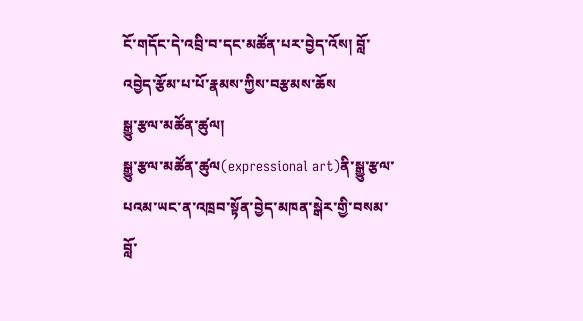ངོ་གདོང་དེ་འབྲི་བ་དང་མཚོན་པར་བྱེད་འོས། བློ་འབྱེད་རྩོམ་པ་པོ་རྣམས་ཀྱིས་བརྩམས་ཆོས
སྒྱུ་རྩལ་མཚོན་ཚུལ།
སྒྱུ་རྩལ་མཚོན་ཚུལ(expressional art)ནི་སྒྱུ་རྩལ་པའམ་ཡང་ན་འཁྲབ་སྟོན་བྱེད་མཁན་སྒེར་གྱི་བསམ་བློ་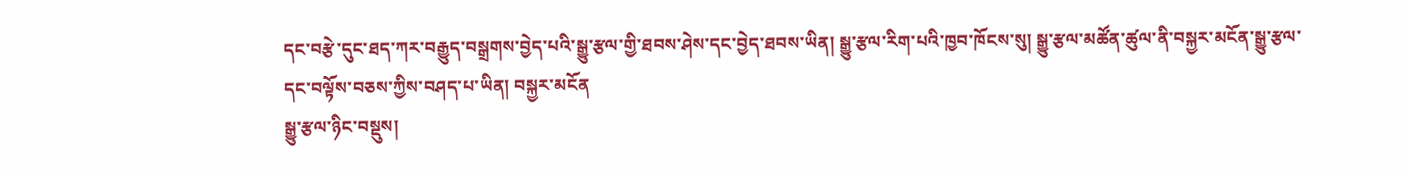དང་བརྩེ་དུང་ཐད་ཀར་བརྒྱུད་བསྒྲགས་བྱེད་པའི་སྒྱུ་རྩལ་གྱི་ཐབས་ཤེས་དང་བྱེད་ཐབས་ཡིན། སྒྱུ་རྩལ་རིག་པའི་ཁྱབ་ཁོངས་སུ། སྒྱུ་རྩལ་མཚོན་ཚུལ་ནི་བསྐྱར་མངོན་སྒྱུ་རྩལ་དང་བལྟོས་བཅས་ཀྱིས་བཤད་པ་ཡིན། བསྐྱར་མངོན
སྒྱུ་རྩལ་ཉིང་བསྡུས།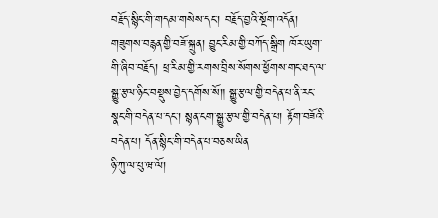བརྗོད་སྙིང་གི་གདམ་གསེས་དང་། བརྗོད་བྱའི་སྔོག་འདོན། གཟུགས་བརྙན་གྱི་བཟོ་སྐྲུན། བྱུང་རིམ་གྱི་བཀོད་སྒྲིག ཁོར་ཡུག་གི་ཞིབ་བརྗོད། ཕྲ་རིམ་གྱི་རགས་བྲིས་སོགས་ཕྱོགས་གང་ཐད་ལ་སྒྱུ་རྩལ་ཉིང་བསྡུས་བྱེད་དགོས་སོ༎ སྒྱུ་རྩལ་གྱི་བདེན་པ་ནི་རང་སྣང་གི་བདེན་པ་དང་། སྙན་ངག་སྒྱུ་རྩལ་གྱི་བདེན་པ། རྟོག་བཟོའི་བདེན་པ། དོན་སྙིང་གི་བདེན་པ་བཅས་ཡིན
ཉི་ཀུ་ལ་པུ་ཝ་ལོ།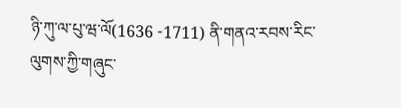ཉི་ཀུ་ལ་པུ་ཝ་ལོ(1636 -1711) ནི་གནའ་རབས་རིང་ལུགས་ཀྱི་གཞུང་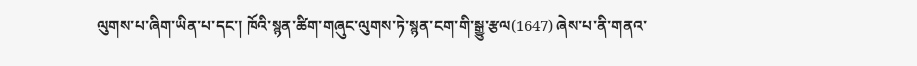ལུགས་པ་ཞིག་ཡིན་པ་དང་། ཁོའི་སྙན་ཚིག་གཞུང་ལུགས་ཏེ་སྙན་ངག་གི་སྒྱུ་རྩལ(1647) ཞེས་པ་ནི་གནའ་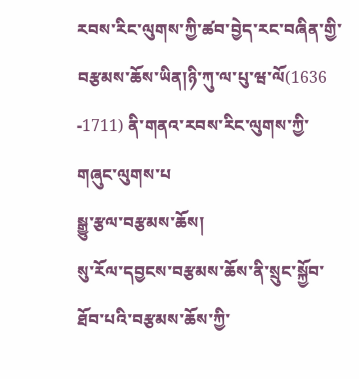རབས་རིང་ལུགས་ཀྱི་ཚབ་བྱེད་རང་བཞིན་གྱི་བརྩམས་ཆོས་ཡིན།ཉི་ཀུ་ལ་པུ་ཝ་ལོ(1636 -1711) ནི་གནའ་རབས་རིང་ལུགས་ཀྱི་གཞུང་ལུགས་པ
སྒྱུ་རྩལ་བརྩམས་ཆོས།
སུ་རོལ་དབྱངས་བརྩམས་ཆོས་ནི་སྲུང་སྐྱོབ་ཐོབ་པའི་བརྩམས་ཆོས་ཀྱི་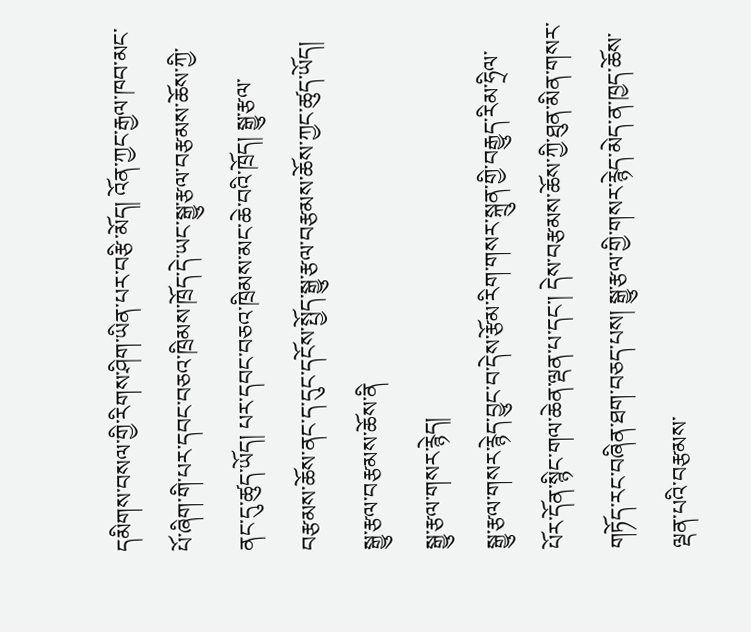དམིགས་བསལ་གྱི་རིགས་ཤིག་ཡིན་པར་བརྩི་མོད། འོན་ཀྱང་རྒྱལ་ཁབ་མང་པོ་ཞིག་གི་པར་དབང་བཅའ་ཁྲིམས་ཁྲོད་དེ་ཡང་སྒྱུ་རྩལ་བརྩམས་ཆོས་ཀྱི་ནང་དུ་ཚུད་ཡོད། པར་དབང་བཅའ་ཁྲིམས་མང་ཆེ་བའི་ཁྲོད། སྒྱུ་རྩལ་བརྩམས་ཆོས་ནང་ད་དུང་དངོས་སྤྱོད་སྒྱུ་རྩལ་བརྩམས་ཆོས་ཀྱང་ཚུད་ཡོད། སྒྱུ་རྩལ་བརྩམས་ཆོས་ནི
སྒྱུ་རྩལ་གསར་རྙེད།
སྒྱུ་རྩལ་གསར་རྙེད་བྱུང་བ་དེས་རྩོམ་རིག་གསར་སྐྲུན་གྱི་བརྒྱུད་རིམ་ཧྲིལ་པོར་དོན་སྙིང་གལ་ཆེན་ལྡན་པ་དང་། དེས་བརྩམས་ཆོས་ཀྱི་ཐུན་མིན་གསར་གཏོད་རང་བཞིན་ཐག་བཅད་པས། སྒྱུ་རྩལ་གྱི་གསར་རྙེད་མེད་ན་ཁྱད་ཆོས་ལྡན་པའི་བརྩམས་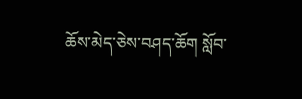ཆོས་མེད་ཅེས་བཤད་ཆོག སློབ་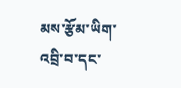མས་རྩོམ་ཡིག་འབྲི་བ་དང་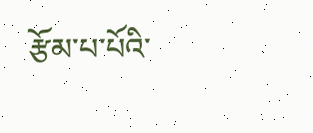རྩོམ་པ་པོའི་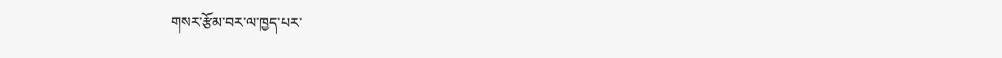གསར་རྩོམ་བར་ལ་ཁྱད་པར་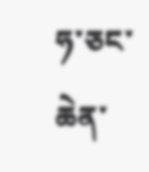ཧ་ཅང་ཆེན་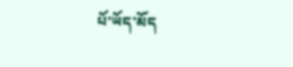པོ་ཡོད་མོད